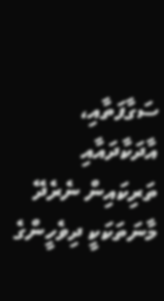ސަގާފަތާއި، އާދަކާދައާއި ތަރިކައިން ނެރެދޭ މާނަތަކަކީ ދިވެހީންގެ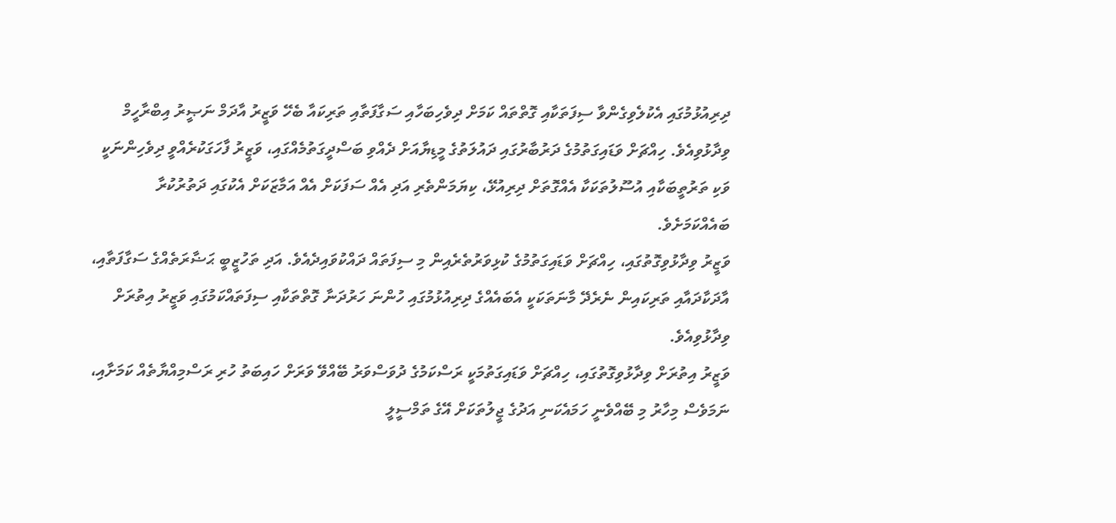ދިރިއުޅުމުގައި އެކުލެވިގެންވާ ސިފަތަކާއި ގޮތްތައް ކަމަށް ދިވެހިބަހާއި ސަގާފަތާއި ތަރިކައާ ބެހޭ ވަޒީރު އާދަމް ނަޞީރު އިބްރާހީމް ވިދާޅުވިއެވެ. ހިއްޗަށް ވަޑައިގަތުމުގެ ދަރުބާރުގައި ދައުލަތުގެ މީޑިޔާއަށް ދެއްވި ބަސްދީގަތުމެއްގައި، ވަޒީރު ފާހަގަކުރެއްވީ ދިވެހިންނަކީ ވަކި ތަރުތީބަކާއި އުސޫލުތަކަކާ އެއްގޮތަށް ދިރިއުޅޭ، ކިޔަމަންތެރި އަދި އެއް ސަފަކަށް އެއް އަމާޒަކަށް އެކުގައި ދަތުރުކުރާ ބައެއްކަމަށެވެ.
ވަޒީރު ވިދާޅުވިގޮތުގައި، ހިއްޗަށް ވަޑައިގަތުމުގެ ކުޅިވަރުތެރެއިން މި ސިފަތައް ދައްކުވައިދެއެވެ. އަދި ތަހުޒީބީ ޙަޟާރަތެއްގެ ސަގާފަތާއި، އާދަކާދައާއި ތަރިކައިން ނެރެދޭ މާނަތަކަކީ އެބައެއްގެ ދިރިއުޅުމުގައި ހުންނަ ހަރުދަނާ ގޮތްތަކާއި ސިފަތައްކަމުގައި ވަޒީރު އިތުރަށް ވިދާޅުވިއެވެ.
ވަޒީރު އިތުރަށް ވިދާޅުވިގޮތުގައި، ހިއްޗަށް ވަޑައިގަތުމަކީ ރަސްކަމުގެ ދުވަސްވަރު ބޭއްވޭ ވަރަށް ހައިބަތު ހުރި ރަސްމިއްޔާތެއް ކަމަށާއި، ނަމަވެސް މިހާރު މި ބޭއްވެނީ ހަމައެކަނި އަދުގެ ޖީލުތަކަށް އޭގެ ތަމްސީލީ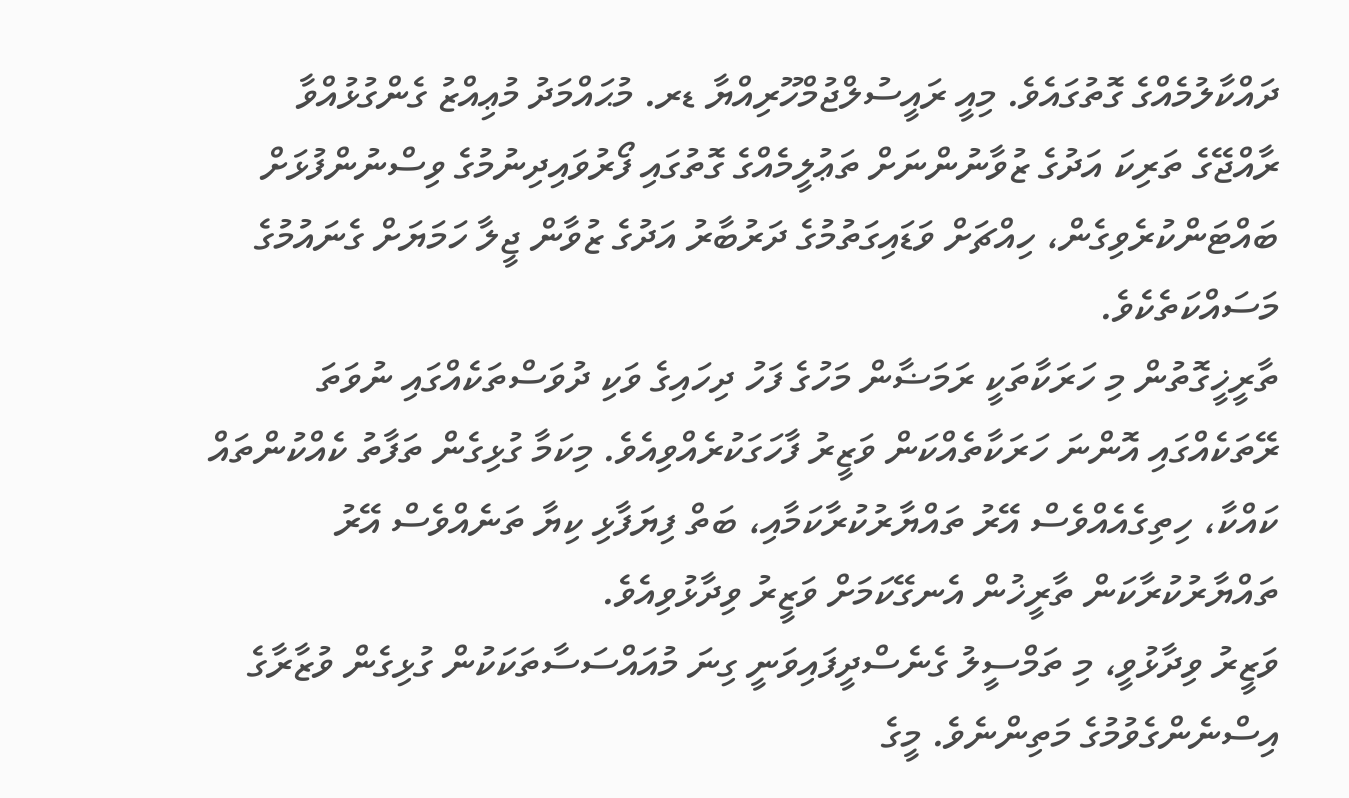ދައްކާލުމެއްގެ ގޮތުގައެވެ. މިއީ ރައީސުލްޖުމްހޫރިއްޔާ ޑރ. މުޙައްމަދު މުޢިއްޒު ގެންގުޅުއްވާ ރާއްޖޭގެ ތަރިކަ އަދުގެ ޒުވާނުންނަށް ތަޢުލީމެއްގެ ގޮތުގައި ފޯރުވައިދިނުމުގެ ވިސްނުންފުޅަށް ބައްޓަންކުރެވިގެން، ހިއްޗަށް ވަޑައިގަތުމުގެ ދަރުބާރު އަދުގެ ޒުވާން ޖީލާ ހަމަޔަށް ގެނައުމުގެ މަސައްކަތެކެވެ.
ތާރީޚީގޮތުން މި ހަރަކާތަކީ ރަމަޟާން މަހުގެ ފަހު ދިހައިގެ ވަކި ދުވަސްތަކެއްގައި ނުވަތަ ރޭތަކެއްގައި އޮންނަ ހަރަކާތެއްކަން ވަޒީރު ފާހަގަކުރެއްވިއެވެ. މިކަމާ ގުޅިގެން ތަފާތު ކެއްކުންތައް ކައްކާ، ހިތިގެއެއްވެސް އޭރު ތައްޔާރުކުރާކަމާއި، ބަތް ފިޔަފާޅި ކިޔާ ތަނެއްވެސް އޭރު ތައްޔާރުކުރާކަން ތާރީޚުން އެނގޭކަމަށް ވަޒީރު ވިދާޅުވިއެވެ.
ވަޒީރު ވިދާޅުވީ، މި ތަމްސީލު ގެނެސްދީފައިވަނީ ގިނަ މުއައްސަސާތަކަކުން ގުޅިގެން ވުޒާރާގެ އިސްނެންގެވުމުގެ މަތިންނެވެ. މީގެ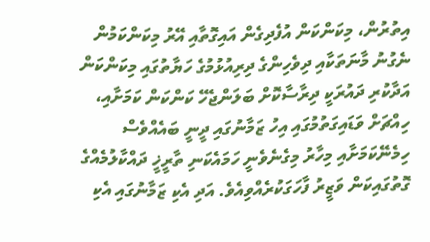އިތުރުން، މިކަންކަން އުފެދިގެން އައިގޮތާއި އޭރު މިކަންކަމުން ނެގުނު މާނަތަކާއި ދިވެހިންގެ ދިރިއުޅުމުގެ ހަޔާތުގައި މިކަންކަން އަދާކުރި ދައުރަކީ ދިރާސާކޮށް ބަލަންޖެހޭ ކަންކަން ކަމަށާއި، ހިއްޗަށް ވަޑައިގަތުމުގައި އިހު ޒަމާނުގައި ދީނީ ބައެއްވެސް ހިމެނޭކަމަށާއި މިހާރު މިގެނެވެނީ ހަމައެކަނި ތާރީޚީ ދައްކާލުމެއްގެ ގޮތުގައިކަން ވަޒީރު ފާހަގަކުރެއްވިއެވެ. އަދި އެކި ޒަމާނުގައި އެކި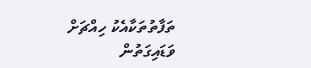ތަފާތުތަކާއެކު ހިއްޗަށް ވަޑައިގަތުން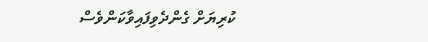ކުރިޔަށް ގެންދެވިފައިވާކަންވެސް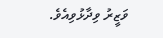ވަޒީރު ވިދާޅުވިއެވެ.